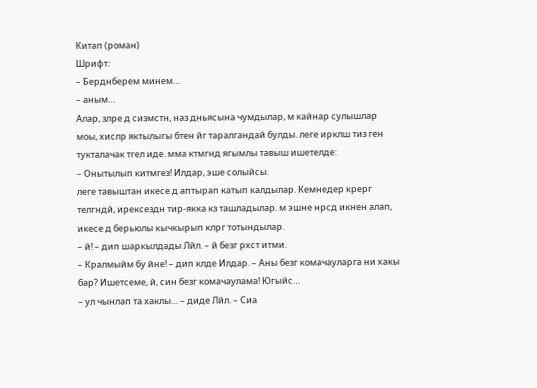Китап (роман)
Шрифт:
– Берднберем минем…
– аным…
Алар, злре д сизмстн, наз дньясына чумдылар, м кайнар сулышлар моы, хислр яктылыгы бтен йг таралгандай булды. леге ирклш тиз ген тукталачак тгел иде. мма ктмгнд ягымлы тавыш ишетелде:
– Онытылып китмгез! Илдар, эше солыйсы.
леге тавыштан икесе д аптырап катып калдылар. Кемнедер крерг телгндй, ирексездн тир-якка кз ташладылар. м эшне нрсд икнен алап, икесе д берьюлы кычкырып клрг тотындылар.
– й! – дип шаркылдады Лйл. – й безг рхст итми.
– Кралмыйм бу йне! – дип клде Илдар. – Аны безг комачауларга ни хакы бар? Ишетсеме, й, син безг комачаулама! Югыйс…
– ул чынлап та хаклы… – диде Лйл. – Сиа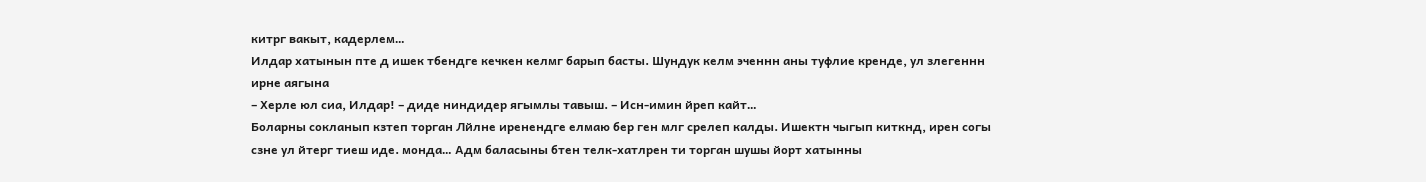китрг вакыт, кадерлем…
Илдар хатынын пте д ишек тбендге кечкен келмг барып басты. Шундук келм эченнн аны туфлие кренде, ул злегеннн ирне аягына
– Херле юл сиа, Илдар! – диде ниндидер ягымлы тавыш. – Исн-имин йреп кайт…
Боларны сокланып кзтеп торган Лйлне иренендге елмаю бер ген млг срелеп калды. Ишектн чыгып киткнд, ирен согы сзне ул йтерг тиеш иде. монда… Адм баласыны бтен телк-хатлрен ти торган шушы йорт хатынны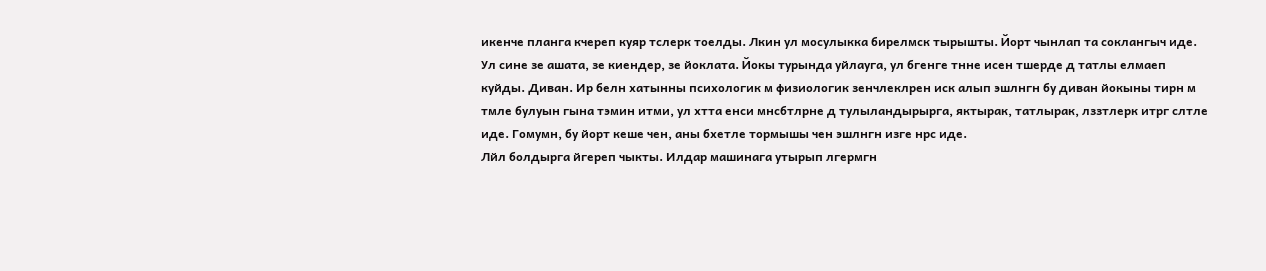икенче планга кчереп куяр тслерк тоелды. Лкин ул мосулыкка бирелмск тырышты. Йорт чынлап та соклангыч иде. Ул сине зе ашата, зе киендер, зе йоклата. Йокы турында уйлауга, ул бгенге тнне исен тшерде д татлы елмаеп куйды. Диван. Ир белн хатынны психологик м физиологик зенчлеклрен иск алып эшлнгн бу диван йокыны тирн м тмле булуын гына тэмин итми, ул хтта енси мнсбтлрне д тулыландырырга, яктырак, татлырак, лззтлерк итрг слтле иде. Гомумн, бу йорт кеше чен, аны бхетле тормышы чен эшлнгн изге нрс иде.
Лйл болдырга йгереп чыкты. Илдар машинага утырып лгермгн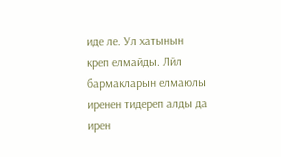иде ле. Ул хатынын креп елмайды. Лйл бармакларын елмаюлы иренен тидереп алды да ирен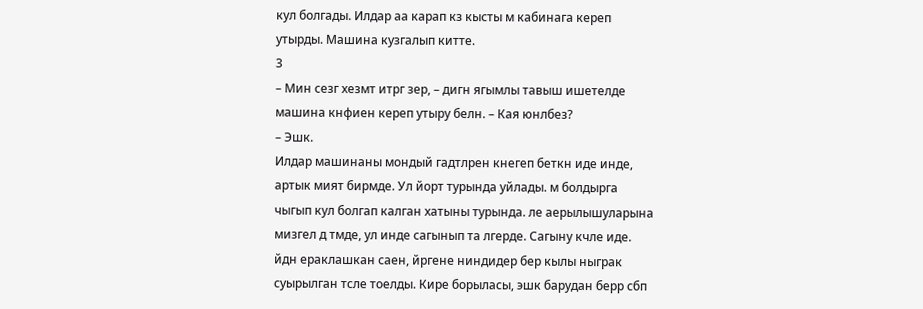кул болгады. Илдар аа карап кз кысты м кабинага кереп утырды. Машина кузгалып китте.
3
– Мин сезг хезмт итрг зер, – дигн ягымлы тавыш ишетелде машина кнфиен кереп утыру белн. – Кая юнлбез?
– Эшк.
Илдар машинаны мондый гадтлрен кнегеп беткн иде инде, артык мият бирмде. Ул йорт турында уйлады. м болдырга чыгып кул болгап калган хатыны турында. ле аерылышуларына мизгел д тмде, ул инде сагынып та лгерде. Сагыну кчле иде. йдн ераклашкан саен, йргене ниндидер бер кылы ныграк суырылган тсле тоелды. Кире борыласы, эшк барудан берр сбп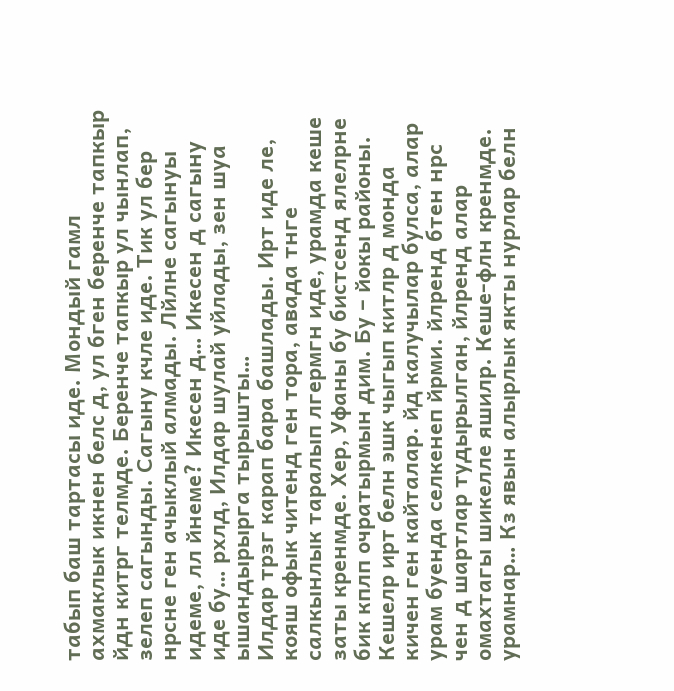табып баш тартасы иде. Мондый гамл ахмаклык икнен белс д, ул бген беренче тапкыр йдн китрг телмде. Беренче тапкыр ул чынлап, зелеп сагынды. Сагыну кчле иде. Тик ул бер нрсне ген ачыклый алмады. Лйлне сагынуы идеме, лл йнеме? Икесен д… Икесен д сагыну иде бу… рхлд, Илдар шулай уйлады, зен шуа ышандырырга тырышты…
Илдар трзг карап бара башлады. Ирт иде ле, кояш офык читенд ген тора, авада тнге салкынлык таралып лгермгн иде, урамда кеше заты кренмде. Хер, Уфаны бу бистсенд ялелрне бик кплп очратырмын дим. Бу – йокы районы. Кешелр ирт белн эшк чыгып китлр д монда кичен ген кайталар. йд калучылар булса, алар урам буенда селкенеп йрми. йлренд бтен нрс чен д шартлар тудырылган, йлренд алар омахтагы шикелле яшилр. Кеше-флн кренмде. урамнар… Кз явын алырлык якты нурлар белн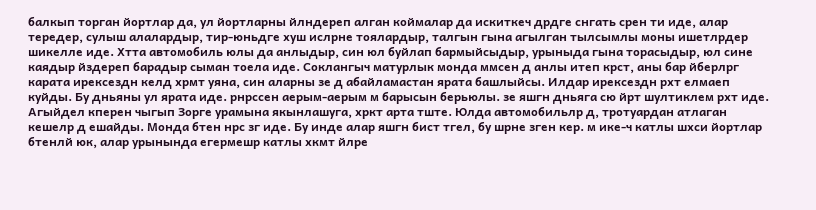балкып торган йортлар да, ул йортларны йлндереп алган коймалар да искиткеч дрдге снгать срен ти иде, алар тередер, сулыш алалардыр, тир-юньдге хуш ислрне тоялардыр, талгын гына агылган тылсымлы моны ишетлрдер шикелле иде. Хтта автомобиль юлы да анлыдыр, син юл буйлап бармыйсыдыр, урыныда гына торасыдыр, юл сине каядыр йздереп барадыр сыман тоела иде. Соклангыч матурлык монда ммсен д анлы итеп крст, аны бар йберлрг карата ирексездн келд хрмт уяна, син аларны зе д абайламастан ярата башлыйсы. Илдар ирексездн рхт елмаеп куйды. Бу дньяны ул ярата иде. рнрссен аерым-аерым м барысын берьюлы. зе яшгн дньяга сю йрт шултиклем рхт иде.
Агыйдел кперен чыгып Зорге урамына якынлашуга, хркт арта тште. Юлда автомобильлр д, тротуардан атлаган кешелр д ешайды. Монда бтен нрс зг иде. Бу инде алар яшгн бист тгел, бу шрне зген кер. м ике-ч катлы шхси йортлар бтенлй юк, алар урынында егермешр катлы хкмт йлре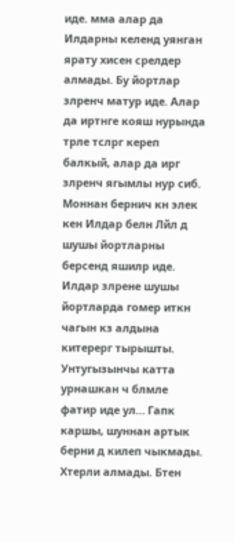иде. мма алар да Илдарны келенд уянган ярату хисен срелдер алмады. Бу йортлар злренч матур иде. Алар да иртнге кояш нурында трле тслрг кереп балкый, алар да ирг злренч ягымлы нур сиб. Моннан бернич кн элек кен Илдар белн Лйл д шушы йортларны берсенд яшилр иде. Илдар злрене шушы йортларда гомер иткн чагын кз алдына китерерг тырышты. Унтугызынчы катта урнашкан ч блмле фатир иде ул… Гапк каршы, шуннан артык берни д килеп чыкмады. Хтерли алмады. Бтен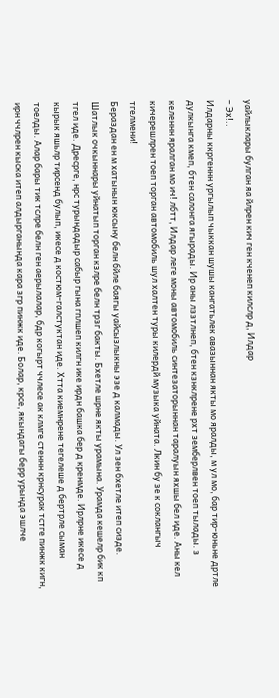уайлыклары булган яа йлрен кич ген кченеп килслр д, Илдар
– Эх!..
Илдарны ккргеннн ургылып чыккан шушы кангатьлек авазыннан якты мо яралды, м ул мо, бар тир-юньне дртле дулкынга кмеп, бтен салонга ягырады. Ир аны лззтлнеп, бтен кзнклрене рхт земберлвен тоеп тылады. з келеннн яралган мо ич! лбтт, Илдар леге моны автомобиль синтезаторыннан таралуын яхшы бел иде. Аны кел кичерешлрен тоеп торган автомобиль шул халтен туры килердй музыка уйната. Лкин бу зе к соклангыч тгелмени!
Бераздан ен м хатынын юксыну белн бйле баягы уайсызлыкны эзе д калмады. Ул зен бхетле итеп сизде. Шатлык очкыннары уйнатып торган кзлре белн трзг бакты. Бхетле шрне якты урамына. Урамда кешелр бик кп тгел иде. Дресрге, нрс турындадыр сабыр гына гплшеп килгн ике ирдн башка бер д кренмде. Ирлрне икесе д кырык яшьлр тирсенд булып, икесе д костюм-галстуктан иде. Хтта киемнрене тегелеше д бертрле сыман тоелды. Алар бары тик тслре белн ген аерылалар, бдр когырт ччлесе ак клмге стеннн крнсурак тстге пинжк кигн, ирн ччлрен кыска итеп алдырганында кара згр пинжк иде. Болар, крсе, якындагы берр урында эшлче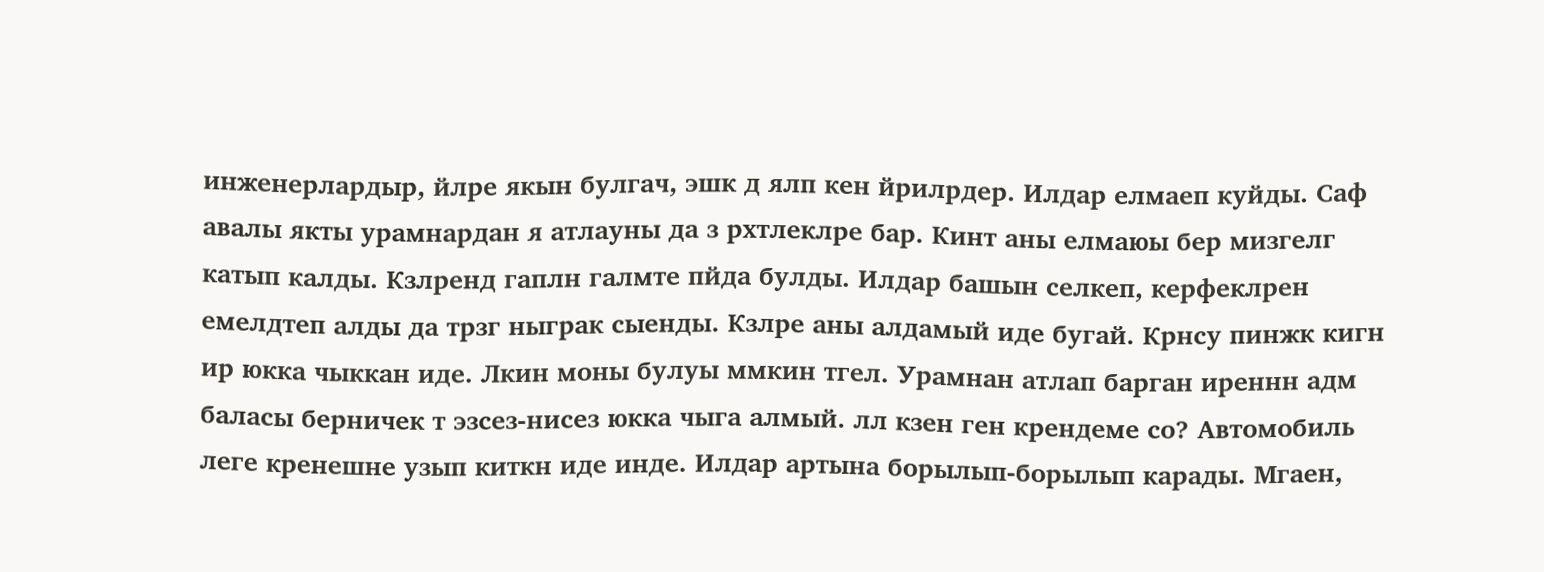инженерлардыр, йлре якын булгач, эшк д ялп кен йрилрдер. Илдар елмаеп куйды. Саф авалы якты урамнардан я атлауны да з рхтлеклре бар. Кинт аны елмаюы бер мизгелг катып калды. Кзлренд гаплн галмте пйда булды. Илдар башын селкеп, керфеклрен емелдтеп алды да трзг ныграк сыенды. Кзлре аны алдамый иде бугай. Крнсу пинжк кигн ир юкка чыккан иде. Лкин моны булуы ммкин тгел. Урамнан атлап барган иреннн адм баласы берничек т эзсез-нисез юкка чыга алмый. лл кзен ген крендеме со? Автомобиль леге кренешне узып киткн иде инде. Илдар артына борылып-борылып карады. Мгаен,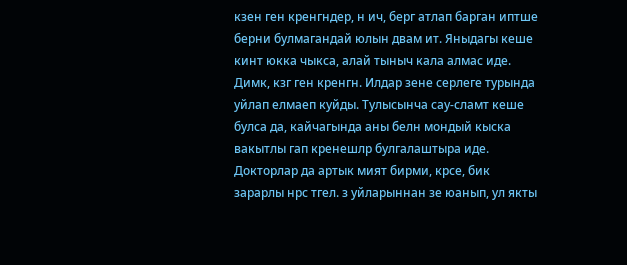кзен ген кренгндер, н ич, берг атлап барган иптше берни булмагандай юлын двам ит. Яныдагы кеше кинт юкка чыкса, алай тыныч кала алмас иде. Димк, кзг ген кренгн. Илдар зене серлеге турында уйлап елмаеп куйды. Тулысынча сау-сламт кеше булса да, кайчагында аны белн мондый кыска вакытлы гап кренешлр булгалаштыра иде. Докторлар да артык мият бирми, крсе, бик зарарлы нрс тгел. з уйларыннан зе юанып, ул якты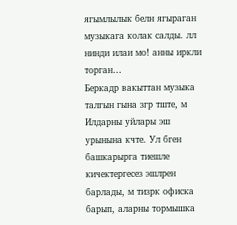ягымлылык белн ягыраган музыкага колак салды. лл нинди илаи мо! анны иркли торган…
Беркадр вакыттан музыка талгын гына згр тште, м Илдарны уйлары эш урынына кчте. Ул бген башкарырга тиешле кичектергесез эшлрен барлады, м тизрк офиска барып, аларны тормышка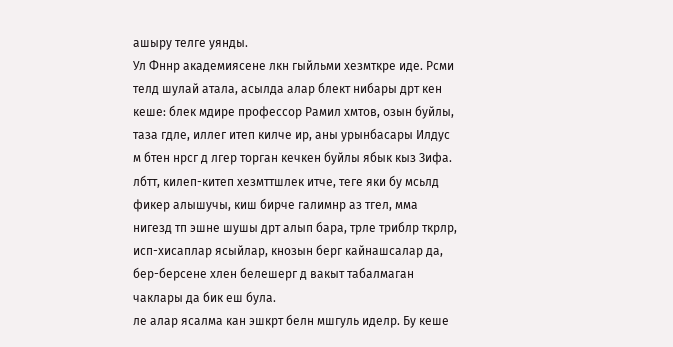ашыру телге уянды.
Ул Фннр академиясене лкн гыйльми хезмткре иде. Рсми телд шулай атала, асылда алар блект нибары дрт кен кеше: блек мдире профессор Рамил хмтов, озын буйлы, таза гдле, иллег итеп килче ир, аны урынбасары Илдус м бтен нрсг д лгер торган кечкен буйлы ябык кыз Зифа. лбтт, килеп-китеп хезмттшлек итче, теге яки бу мсьлд фикер алышучы, киш бирче галимнр аз тгел, мма нигезд тп эшне шушы дрт алып бара, трле триблр ткрлр, исп-хисаплар ясыйлар, кнозын берг кайнашсалар да, бер-берсене хлен белешерг д вакыт табалмаган чаклары да бик еш була.
ле алар ясалма кан эшкрт белн мшгуль иделр. Бу кеше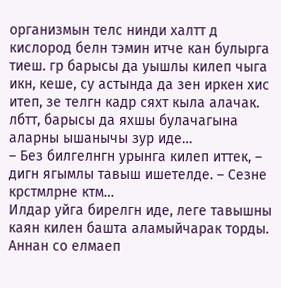организмын телс нинди халтт д кислород белн тэмин итче кан булырга тиеш. гр барысы да уышлы килеп чыга икн, кеше, су астында да зен иркен хис итеп, зе телгн кадр сяхт кыла алачак. лбтт, барысы да яхшы булачагына аларны ышанычы зур иде…
– Без билгелнгн урынга килеп иттек, – дигн ягымлы тавыш ишетелде. – Сезне крстмлрне ктм…
Илдар уйга бирелгн иде, леге тавышны каян килен башта аламыйчарак торды. Аннан со елмаеп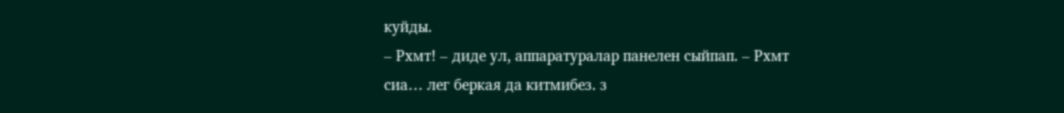куйды.
– Рхмт! – диде ул, аппаратуралар панелен сыйпап. – Рхмт сиа… лег беркая да китмибез. з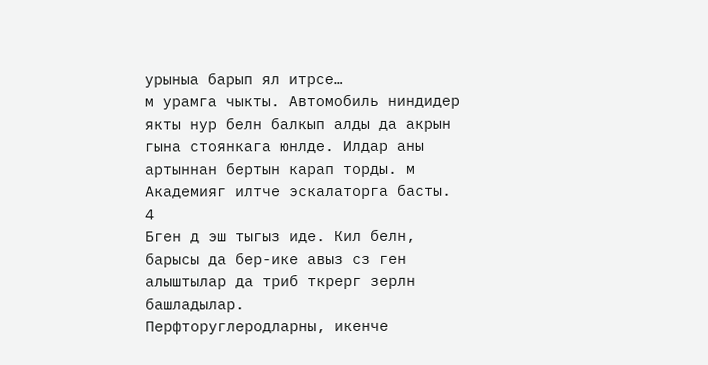урыныа барып ял итрсе…
м урамга чыкты. Автомобиль ниндидер якты нур белн балкып алды да акрын гына стоянкага юнлде. Илдар аны артыннан бертын карап торды. м Академияг илтче эскалаторга басты.
4
Бген д эш тыгыз иде. Кил белн, барысы да бер-ике авыз сз ген алыштылар да триб ткрерг зерлн башладылар.
Перфторуглеродларны, икенче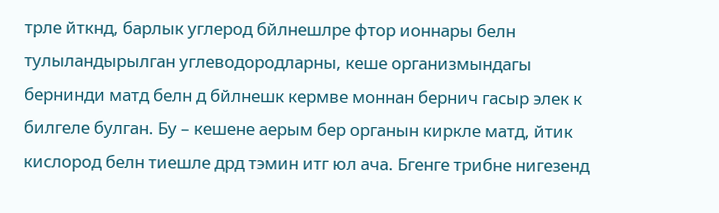трле йткнд, барлык углерод бйлнешлре фтор ионнары белн тулыландырылган углеводородларны, кеше организмындагы бернинди матд белн д бйлнешк кермве моннан бернич гасыр элек к билгеле булган. Бу – кешене аерым бер органын киркле матд, йтик кислород белн тиешле дрд тэмин итг юл ача. Бгенге трибне нигезенд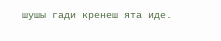шушы гади кренеш ята иде.